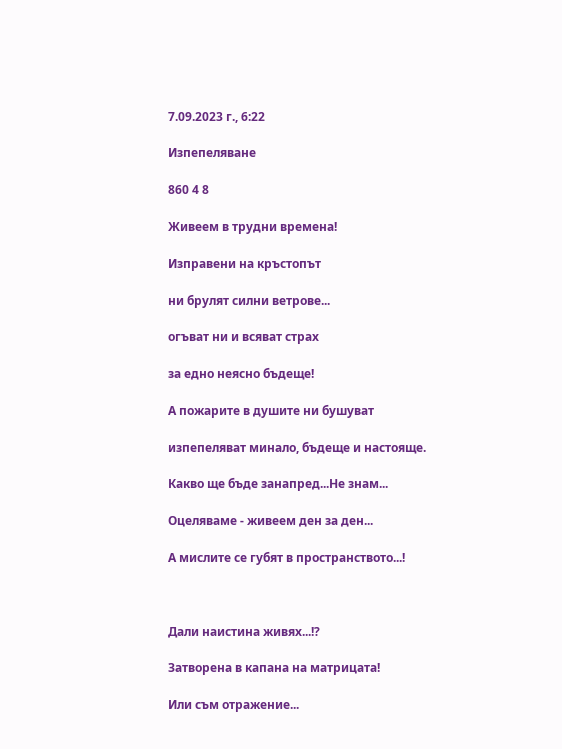7.09.2023 г., 6:22

Изпепеляване

860 4 8

Живеем в трудни времена!

Изправени на кръстопът

ни брулят силни ветрове...

огъват ни и всяват страх

за едно неясно бъдеще!

А пожарите в душите ни бушуват

изпепеляват минало, бъдеще и настояще.

Какво ще бъде занапред...Не знам...

Оцеляваме - живеем ден за ден...

А мислите се губят в пространството...!



Дали наистина живях...!?

Затворена в капана на матрицата!

Или съм отражение...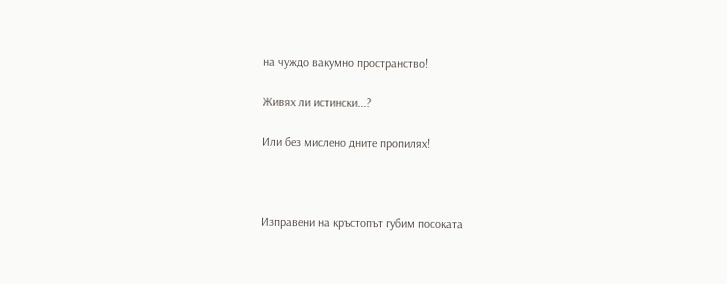на чуждо вакумно пространство!

Живях ли истински...?

Или без мислено дните пропилях!



Изправени на кръстопът губим посоката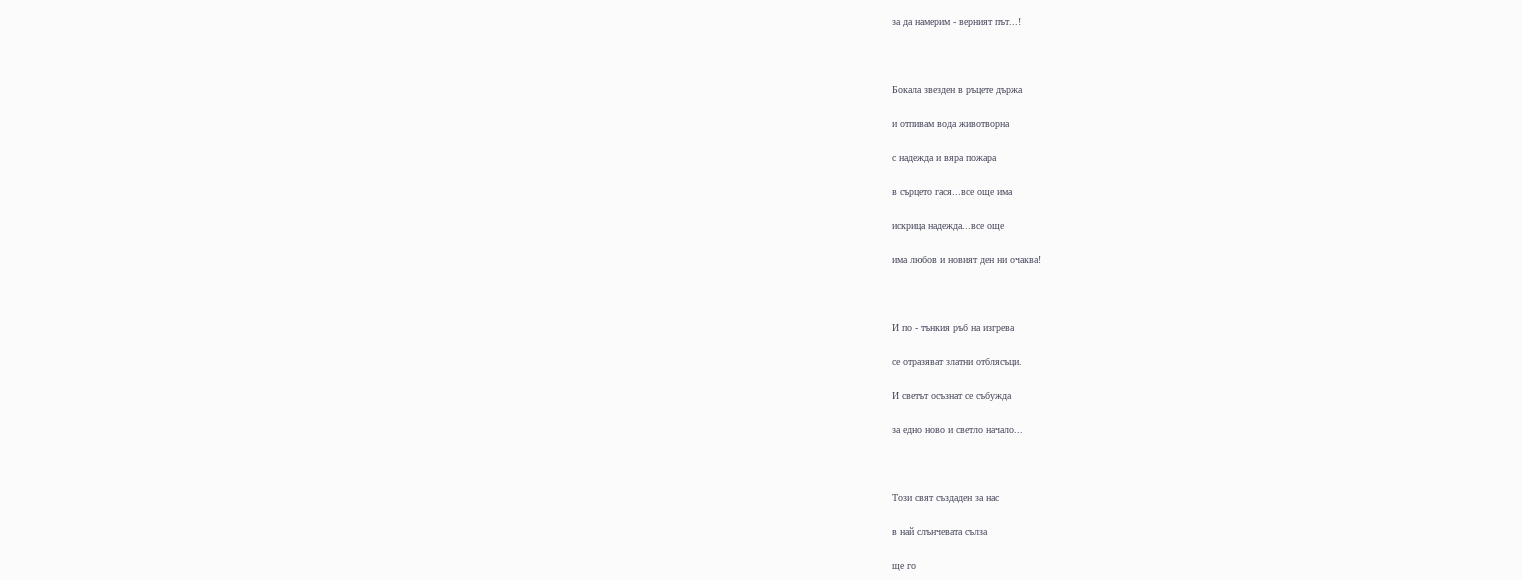за да намерим - верният път...!



Бокала звезден в ръцете държа

и отпивам вода животворна

с надежда и вяра пожара

в сърцето гася...все още има

искрица надежда...все още

има любов и новият ден ни очаква!



И по - тънкия ръб на изгрева

се отразяват златни отблясъци.

И светът осъзнат се събужда

за едно ново и светло начало...



Този свят създаден за нас

в най слънчевата сълза

ще го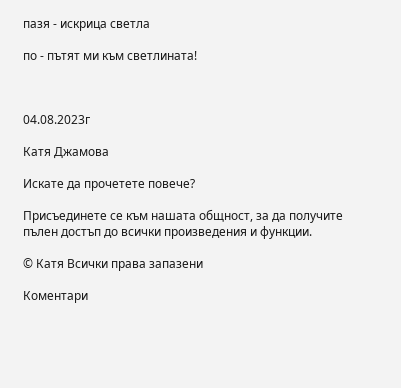пазя - искрица светла

по - пътят ми към светлината!



04.08.2023г

Катя Джамова

Искате да прочетете повече?

Присъединете се към нашата общност, за да получите пълен достъп до всички произведения и функции.

© Катя Всички права запазени

Коментари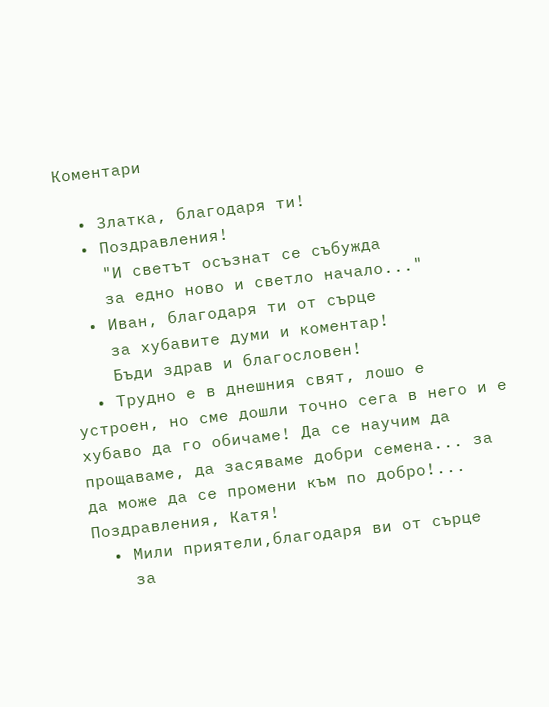Коментари

  • Златка, благодаря ти!
  • Поздравления!
    "И светът осъзнат се събужда
    за едно ново и светло начало..."
  • Иван, благодаря ти от сърце
    за хубавите думи и коментар!
    Бъди здрав и благословен!
  • Трудно е в днешния свят, лошо е устроен, но сме дошли точно сега в него и е хубаво да го обичаме! Да се научим да прощаваме, да засяваме добри семена... за да може да се промени към по добро!... Поздравления, Катя!
  • Мили приятели,благодаря ви от сърце
    за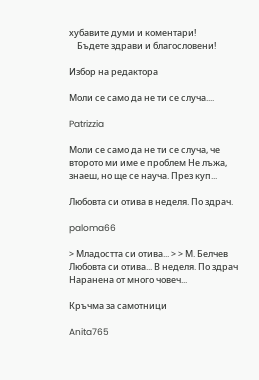хубавите думи и коментари!
    Бъдете здрави и благословени!

Избор на редактора

Моли се само да не ти се случа....

Patrizzia

Моли се само да не ти се случа, че второто ми име е проблем Не лъжа, знаеш, но ще се науча. През куп...

Любовта си отива в неделя. По здрач.

paloma66

> Младостта си отива... > > М. Белчев Любовта си отива... В неделя. По здрач Наранена от много човеч...

Кръчма за самотници

Anita765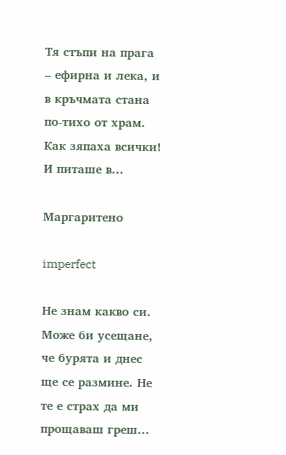Тя стъпи на прага – ефирна и лека, и в кръчмата стана по-тихо от храм. Как зяпаха всички! И питаше в...

Маргаритено

imperfect

Не знам какво си. Може би усещане, че бурята и днес ще се размине. Не те е страх да ми прощаваш греш...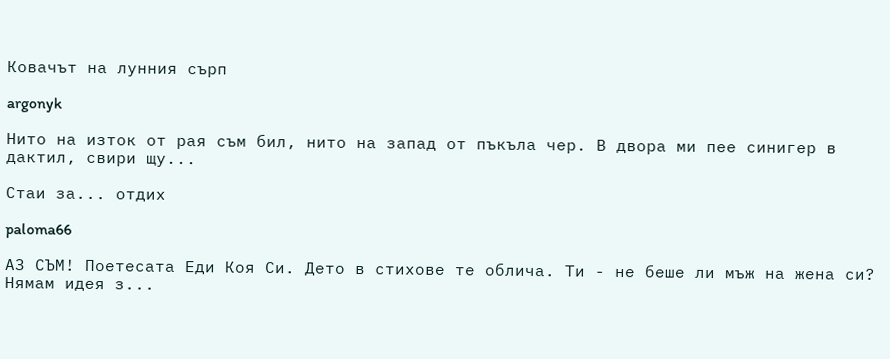Ковачът на лунния сърп

argonyk

Нито на изток от рая съм бил, нито на запад от пъкъла чер. В двора ми пее синигер в дактил, свири щу...

Стаи за... отдих

paloma66

АЗ СЪМ! Поетесата Еди Коя Си. Дето в стихове те облича. Ти - не беше ли мъж на жена си? Нямам идея з...